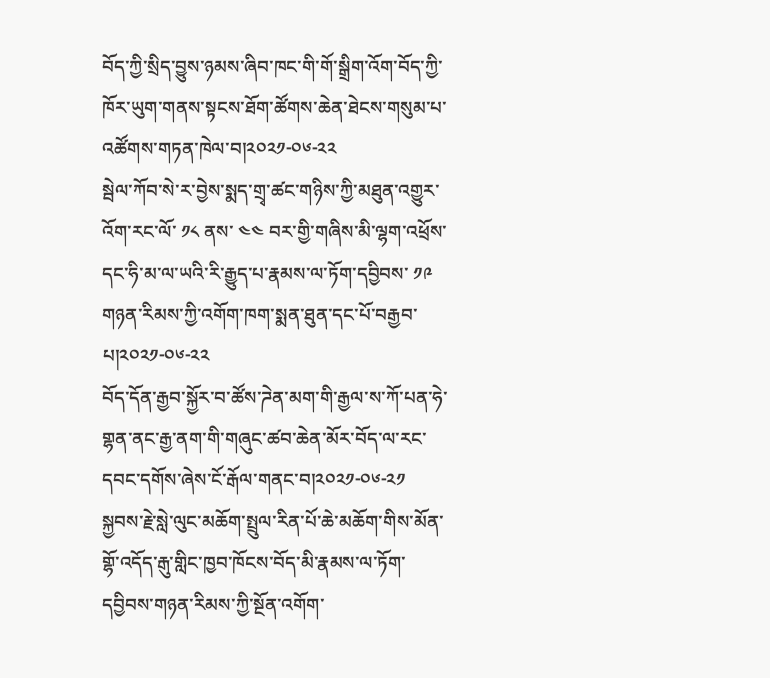བོད་ཀྱི་སྲིད་བྱུས་ཉམས་ཞིབ་ཁང་གི་གོ་སྒྲིག་འོག་བོད་ཀྱི་ཁོར་ཡུག་གནས་སྟངས་ཐོག་ཚོགས་ཆེན་ཐེངས་གསུམ་པ་འཚོགས་གཏན་ཁེལ་བ།༢༠༢༡-༠༦-༢༢
སྦེལ་ཀོབ་སེ་ར་བྱེས་སྨད་གྲྭ་ཚང་གཉིས་ཀྱི་མཐུན་འགྱུར་འོག་རང་ལོ་ ༡༨ ནས་ ༤༤ བར་གྱི་གཞིས་མི་ལྷག་འཕྲོས་དང་ཧི་མ་ལ་ཡའི་རི་རྒྱུད་པ་རྣམས་ལ་ཏོག་དབྱིབས་ ༡༩ གཉན་རིམས་ཀྱི་འགོག་ཁག་སྨན་ཐུན་དང་པོ་བརྒྱབ་པ།༢༠༢༡-༠༦-༢༢
བོད་དོན་རྒྱབ་སྐྱོར་བ་ཚོས་ཌེན་མག་གི་རྒྱལ་ས་ཀོ་པན་ཧེ་གྷན་ནང་རྒྱ་ནག་གི་གཞུང་ཚབ་ཆེན་མོར་བོད་ལ་རང་དབང་དགོས་ཞེས་ངོ་རྒོལ་གནང་བ།༢༠༢༡-༠༦-༢༡
སྐྱབས་རྗེ་སླེ་ལུང་མཆོག་སྤྲུལ་རིན་པོ་ཆེ་མཆོག་གིས་མོན་གྷོ་འདོད་རྒུ་གླིང་ཁྱབ་ཁོངས་བོད་མི་རྣམས་ལ་ཏོག་དབྱིབས་གཉན་རིམས་ཀྱི་སྔོན་འགོག་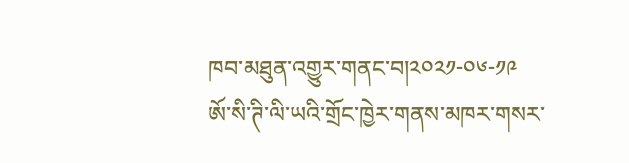ཁབ་མཐུན་འགྱུར་གནང་བ།༢༠༢༡-༠༦-༡༩
ཨོ་སི་ཊི་ལི་ཡའི་གྲོང་ཁྱེར་གནས་མཁར་གསར་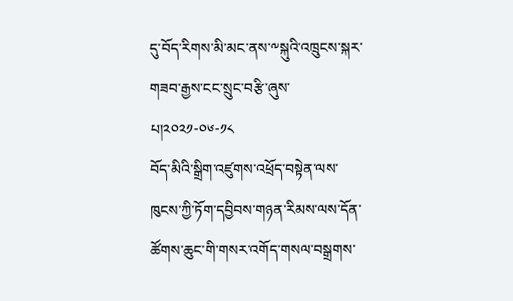དུ་བོད་རིགས་མི་མང་ནས་༸སྐུའི་འཁྲུངས་སྐར་གཟབ་རྒྱས་ངང་སྲུང་བརྩི་ཞུས་པ།༢༠༢༡-༠༦-༡༨
བོད་མིའི་སྒྲིག་འཛུགས་འཕྲོད་བསྟེན་ལས་ཁུངས་ཀྱི་ཏོག་དབྱིབས་གཉན་རིམས་ལས་དོན་ཚོགས་ཆུང་གི་གསར་འགོད་གསལ་བསྒྲགས་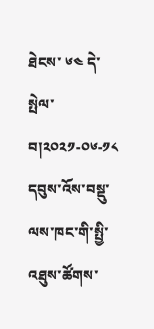ཐེངས་ ༦༤ དེ་སྤེལ་བ།༢༠༢༡-༠༦-༡༨
དབུས་འོས་བསྡུ་ལས་ཁང་གི་སྤྱི་འཐུས་ཚོགས་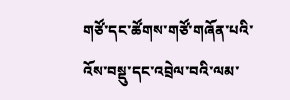གཙོ་དང་ཚོགས་གཙོ་གཞོན་པའི་འོས་བསྡུ་དང་འབྲེལ་བའི་ལམ་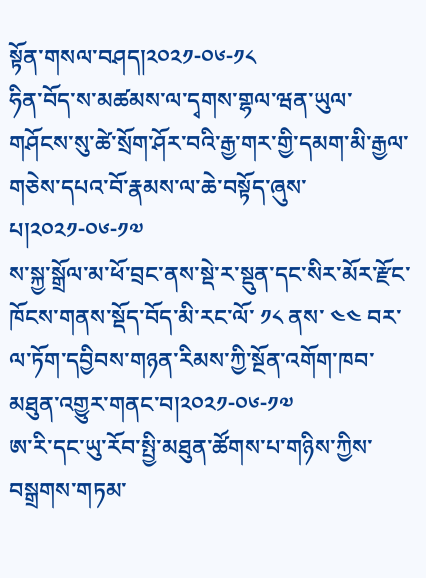སྟོན་གསལ་བཤད།༢༠༢༡-༠༦-༡༨
ཧིན་བོད་ས་མཚམས་ལ་དྭགས་གྷལ་ཝན་ཡུལ་གཤོངས་སུ་ཚེ་སྲོག་ཤོར་བའི་རྒྱ་གར་གྱི་དམག་མི་རྒྱལ་གཅེས་དཔའ་བོ་རྣམས་ལ་ཆེ་བསྟོད་ཞུས་པ།༢༠༢༡-༠༦-༡༧
ས་སྐྱ་སྒྲོལ་མ་ཕོ་བྲང་ནས་སྡེ་ར་སྡུན་དང་སིར་མོར་རྫོང་ཁོངས་གནས་སྡོད་བོད་མི་རང་ལོ་ ༡༨ ནས་ ༤༤ བར་ལ་ཏོག་དབྱིབས་གཉན་རིམས་ཀྱི་སྔོན་འགོག་ཁབ་མཐུན་འགྱུར་གནང་བ།༢༠༢༡-༠༦-༡༧
ཨ་རི་དང་ཡུ་རོབ་སྤྱི་མཐུན་ཚོགས་པ་གཉིས་ཀྱིས་བསྒྲགས་གཏམ་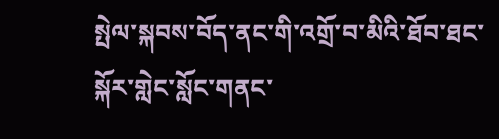སྤེལ་སྐབས་བོད་ནང་གི་འགྲོ་བ་མིའི་ཐོབ་ཐང་སྐོར་གླེང་སློང་གནང་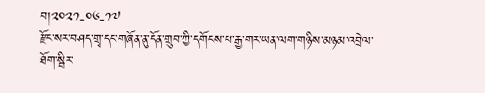བ།༢༠༢༡-༠༦-༡༧
རྫོང་སར་བཤད་གྲྭ་དང་གཞོན་ནུ་དོན་གྲུབ་ཀྱི་དགོངས་པ་རྒྱ་གར་ཡན་ལག་གཉིས་མཉམ་འབྲེལ་ཐོག་སྦིར་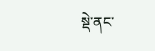སྡེ་ནང་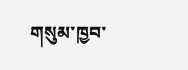གསུམ་ཁྱབ་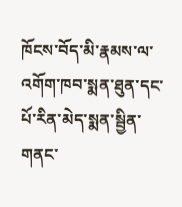ཁོངས་བོད་མི་རྣམས་ལ་འགོག་ཁབ་སྨན་ཐུན་དང་པོ་རིན་མེད་སྨན་སྦྱིན་གནང་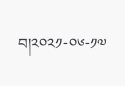བ།༢༠༢༡-༠༦-༡༧